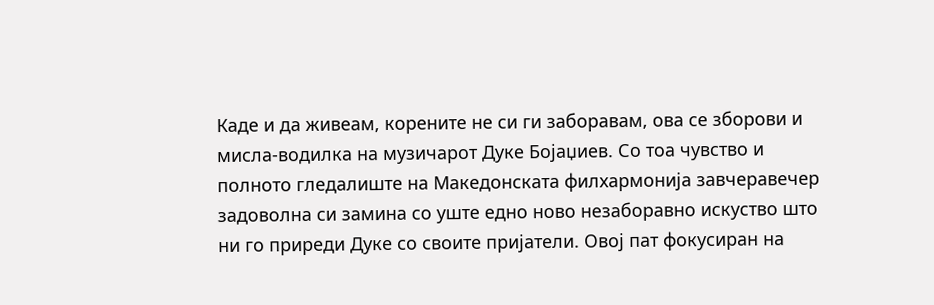Каде и да живеам, корените не си ги заборавам, ова се зборови и мисла-водилка на музичарот Дуке Бојаџиев. Со тоа чувство и полното гледалиште на Македонската филхармонија завчеравечер задоволна си замина со уште едно ново незаборавно искуство што ни го приреди Дуке со своите пријатели. Овој пат фокусиран на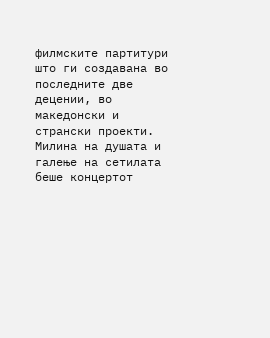филмските партитури што ги создавана во последните две децении, во македонски и странски проекти. Милина на душата и галење на сетилата беше концертот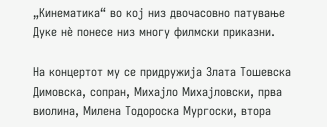„Кинематика“ во кој низ двочасовно патување Дуке нè понесе низ многу филмски приказни.

На концертот му се придружија Злата Тошевска Димовска, сопран, Михајло Михајловски, прва виолина, Милена Тодороска Мургоски, втора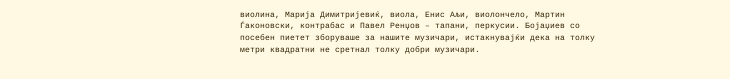виолина, Марија Димитријевиќ, виола, Енис Аљи, виолончело, Мартин Ѓаконовски, контрабас и Павел Ренџов – тапани, перкусии. Бојаџиев со посебен пиетет зборуваше за нашите музичари, истакнувајќи дека на толку метри квадратни не сретнал толку добри музичари.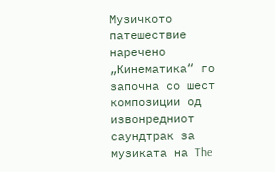Музичкото патешествие наречено „Кинематика“ го започна со шест композиции од извонредниот саундтрак за музиката на The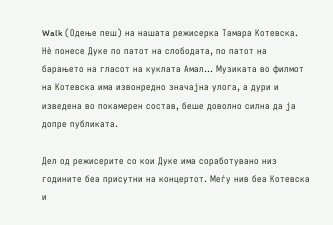Walk (Одење пеш) на нашата режисерка Тамара Котевска. Нè понесе Дуке по патот на слободата, по патот на барањето на гласот на куклата Амал… Музиката во филмот на Котевска има извонредно значајна улога, а дури и изведена во покамерен состав, беше доволно силна да ја допре публиката.

Дел од режисерите со кои Дуке има соработувано низ годините беа присутни на концертот. Меѓу нив беа Котевска и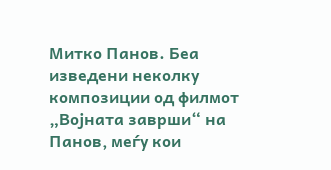Митко Панов. Беа изведени неколку композиции од филмот „Војната заврши“ на Панов, меѓу кои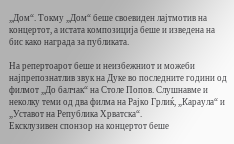„Дом“. Токму „Дом“ беше своевиден лајтмотив на концертот, а истата композиција беше и изведена на бис како награда за публиката.

На репертоарот беше и неизбежниот и можеби најпрепознатлив звук на Дуке во последните години од филмот „До балчак“ на Столе Попов. Слушнавме и неколку теми од два филма на Рајко Грлиќ, „Караула“ и „Уставот на Република Хрватска“.
Ексклузивен спонзор на концертот беше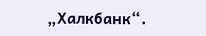„Халкбанк“.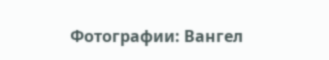Фотографии: Вангел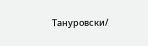Тануровски/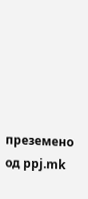преземено од ppj.mk